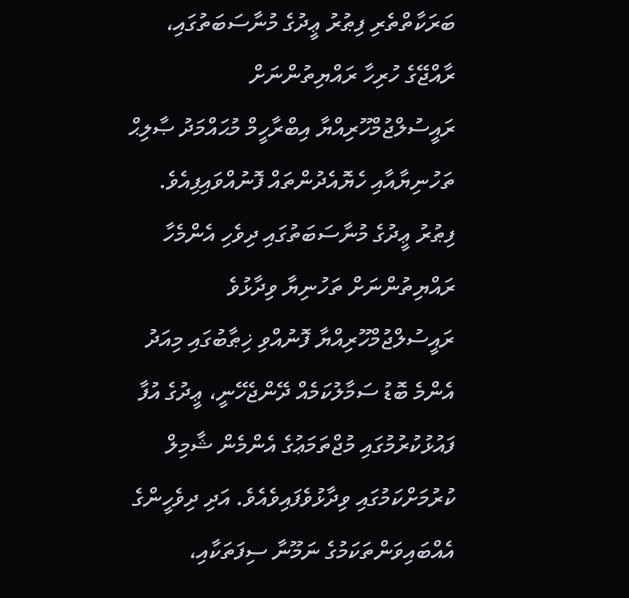ބަރަކާތްތެރި ފިޠުރު ޢީދުގެ މުނާސަބަތުގައި، ރާއްޖޭގެ ހުރިހާ ރައްޔިތުންނަށް ރައީސުލްޖުމްހޫރިއްޔާ އިބްރާހީމް މުޙައްމަދު ޞާލިޙް ތަހުނިޔާއާއި ހެޔޮއެދުންތައް ފޮނުއްވައިފިއެވެ.
ފިޠުރު ޢީދުގެ މުނާސަބަތުގައި ދިވެހި އެންމެހާ ރައްޔިތުންނަށް ތަހުނިޔާ ވިދާޅުވެ ރައީސުލްޖުމްހޫރިއްޔާ ފޮނުއްވި ޚިޠާބުގައި މިއަދު އެންމެ ބޮޑު ސަމާލުކަމެއް ދޭންޖެހޭނީ، ޢީދުގެ އުފާ ފައުޅުކުރުމުގައި މުޖްތަމަޢުގެ އެންމެން ޝާމިލް ކުރުމަށްކަމުގައި ވިދާޅުވެފައިވެއެވެ. އަދި ދިވެހީންގެ އެއްބައިވަންތަކަމުގެ ނަމޫނާ ސިފަތަކާއި،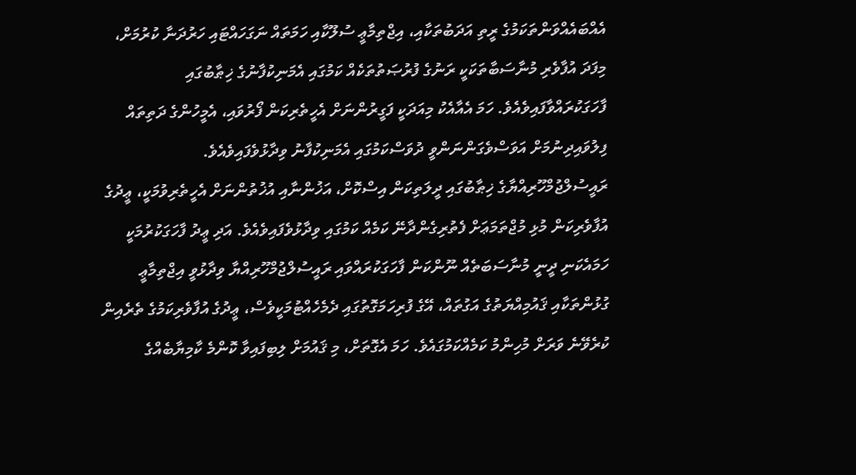އެއްބައެއްވަންތަކަމުގެ ރީތި އަދަބުތަކާއި، އިޖްތިމާޢީ ސުލޫކާއި ހަމަތައް ނަގަހައްޓައި ހަރުދަނާ ކުރުމަށް، މިފަދަ އުފާވެރި މުނާސަބާތަކަކީ ރަނުގެ ފުރުޞަތުތަކެއް ކަމުގައި އެމަނިކުފާނުގެ ޚިޠާބުގައި ފާހަގަކުރައްވާފައިވެއެވެ. ހަމަ އެއާއެކު މިއަދަކީ ފަގީރުންނަށް އެހީތެރިކަން ފޯރުވައި، އެމީހުންގެ ދަތިތައް ފިލުވައިދިނުމަށް އަވަސްވެގަންނަންވީ ދުވަސްކަމުގައި އެމަނިކުފާނު ވިދާޅުވެފައިވެއެވެ.
ރައީސުލްޖުމްހޫރިއްޔާގެ ޚިޠާބުގައި ދީލަތިކަން އިސްކޮށް، އަޚުންނާއި އުޚުތުންނަށް އެހީތެރިވުމަކީ، ޢީދުގެ އުފާވެރިކަން މުޅި މުޖްތަމަޢަށް ފެތުރިގެންދާނޭ ކަމެއް ކަމުގައި ވިދާޅުވެފައިވެއެވެ. އަދި ޢީދު ފާހަގަކުރުމަކީ ހަމައެކަނި ދީނީ މުނާސަބަތެއް ނޫންކަން ފާހަގަކުރައްވައި ރައީސުލްޖުމްހޫރިއްޔާ ވިދާޅުވީ އިޖްތިމާޢީ ގުޅުންތަކާއި ޤައުމިއްޔަތުގެ އަގުތައް، އޭގެ ފުރިހަމަގޮތުގައި ދެމެހެއްޓުމަކީވެސް، ޢީދުގެ އުފާވެރިކަމުގެ ތެރެއިން ކުރެވޭނެ ވަރަށް މުހިންމު ކަމެއްކަމުގައެވެ. ހަމަ އެގޮތަށް، މި ޤައުމަށް ލިބިފައިވާ ކޮންމެ ކާމިޔާބެއްގެ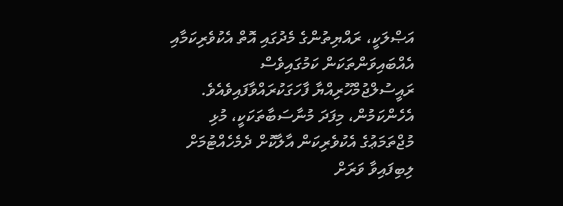އަޞްލަކީ، ރައްޔިތުންގެ މެދުގައި އޮތް އެކުވެރިކަމާއި އެއްބައިވަންތަކަން ކަމުގައިވެސް ރައީސުލްޖުމްހޫރިއްޔާ ފާހަގަކުރައްވާފައިވެއެވެ.
އެހެންކަމުން، މިފަދަ މުނާސަބާތަކަކީ، މުޅި މުޖްތަމަޢުގެ އެކުވެރިކަން އާލާކޮށް ދެމެހެއްޓުމަށް ލިބިފައިވާ ވަރަށް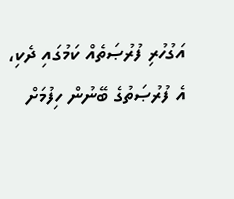އަގުހުރި ފުރުޞަތެއް ކަމުގައި ދެކި، އެ ފުރުޞަތުގެ ބޭނުން ހިފުމަށް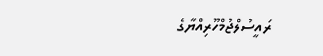ރައީސުލްޖުމްހޫރިއްޔާގެ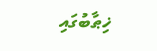ޚިޠާބުގައި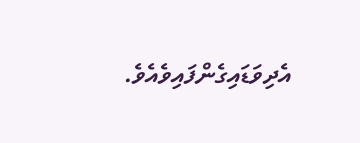އެދިވަޑައިގެންފައިވެއެވެ.